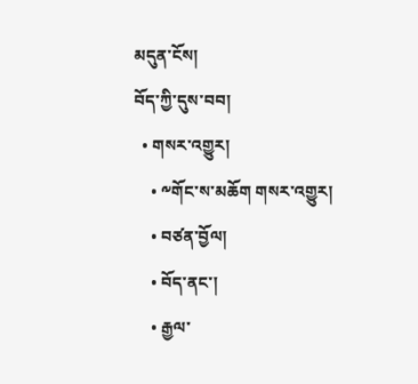མདུན་ངོས།
བོད་ཀྱི་དུས་བབ།
  • གསར་འགྱུར།
    • ༸གོང་ས་མཆོག གསར་འགྱུར།
    • བཙན་བྱོལ།
    • བོད་ནང་།
    • རྒྱལ་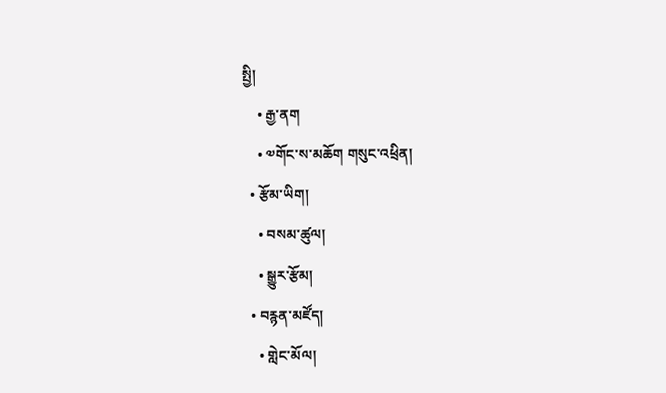སྤྱི།
    • རྒྱ་ནག
    • ༧གོང་ས་མཆོག གསུང་འཕྲིན།
  • རྩོམ་ཡིག།
    • བསམ་ཚུལ།
    • སྒྱུར་རྩོམ།
  • བརྙན་མཛོད།
    • གླེང་མོལ།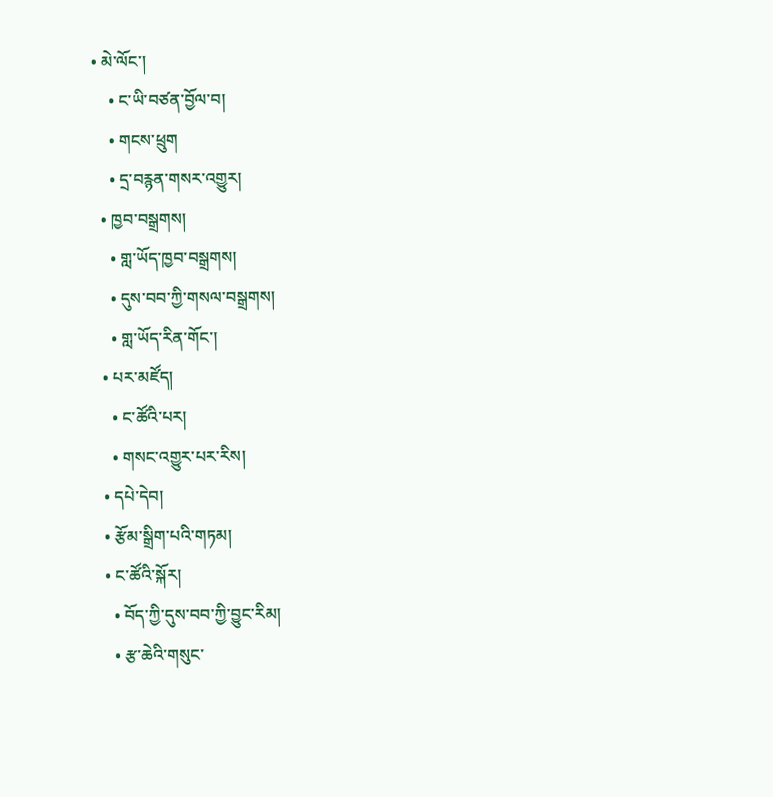• མེ་ལོང་།
    • ང་ཡི་བཙན་བྱོལ་བ།
    • གངས་ཕྲུག
    • དྲ་བརྙན་གསར་འགྱུར།
  • ཁྱབ་བསྒྲགས།
    • གླ་ཡོད་ཁྱབ་བསྒྲགས།
    • དུས་བབ་ཀྱི་གསལ་བསྒྲགས།
    • གླ་ཡོད་རིན་གོང་།
  • པར་མཛོད།
    • ང་ཚོའི་པར།
    • གསང་འགྱུར་པར་རིས།
  • དཔེ་དེབ།
  • རྩོམ་སྒྲིག་པའི་གཏམ།
  • ང་ཚོའི་སྐོར།
    • བོད་ཀྱི་དུས་བབ་ཀྱི་བྱུང་རིམ།
    • རྩ་ཆེའི་གསུང་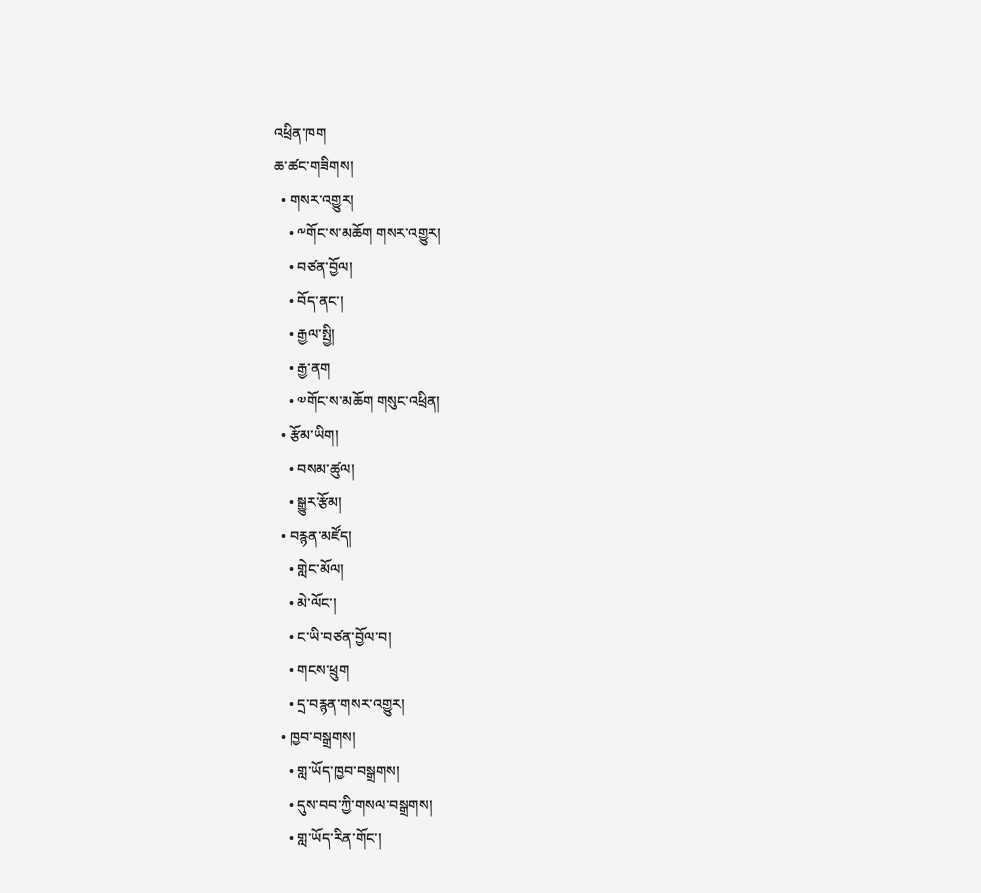འཕྲིན་ཁག
ཆ་ཚང་གཟིགས།
  • གསར་འགྱུར།
    • ༸གོང་ས་མཆོག གསར་འགྱུར།
    • བཙན་བྱོལ།
    • བོད་ནང་།
    • རྒྱལ་སྤྱི།
    • རྒྱ་ནག
    • ༧གོང་ས་མཆོག གསུང་འཕྲིན།
  • རྩོམ་ཡིག།
    • བསམ་ཚུལ།
    • སྒྱུར་རྩོམ།
  • བརྙན་མཛོད།
    • གླེང་མོལ།
    • མེ་ལོང་།
    • ང་ཡི་བཙན་བྱོལ་བ།
    • གངས་ཕྲུག
    • དྲ་བརྙན་གསར་འགྱུར།
  • ཁྱབ་བསྒྲགས།
    • གླ་ཡོད་ཁྱབ་བསྒྲགས།
    • དུས་བབ་ཀྱི་གསལ་བསྒྲགས།
    • གླ་ཡོད་རིན་གོང་།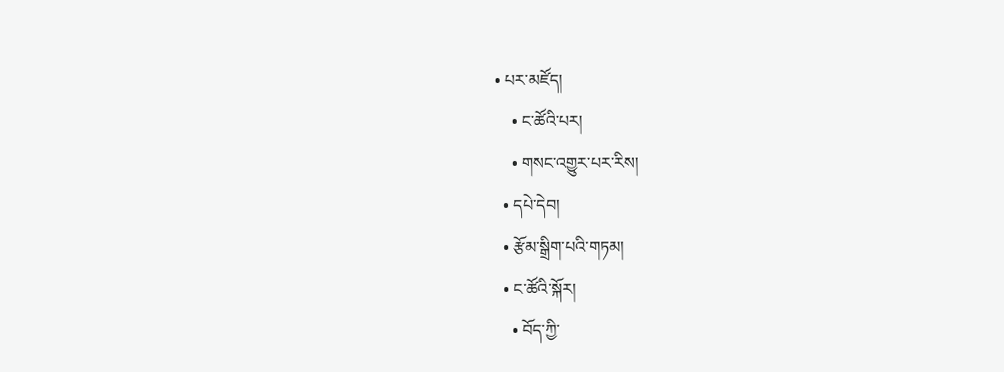• པར་མཛོད།
    • ང་ཚོའི་པར།
    • གསང་འགྱུར་པར་རིས།
  • དཔེ་དེབ།
  • རྩོམ་སྒྲིག་པའི་གཏམ།
  • ང་ཚོའི་སྐོར།
    • བོད་ཀྱི་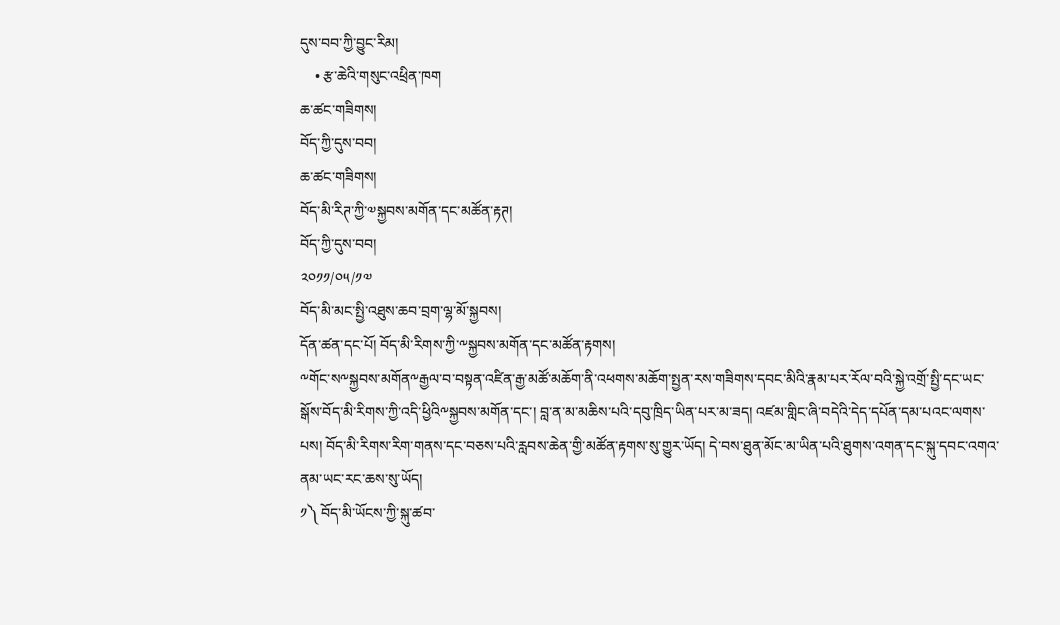དུས་བབ་ཀྱི་བྱུང་རིམ།
    • རྩ་ཆེའི་གསུང་འཕྲིན་ཁག
ཆ་ཚང་གཟིགས།
བོད་ཀྱི་དུས་བབ།
ཆ་ཚང་གཟིགས།
བོད་མི་རིཊ་ཀྱི་༧སྐྱབས་མགོན་དང་མཚོན་རྟཊ།
བོད་ཀྱི་དུས་བབ།
༢༠༡༡/༠༥/༡༧
བོད་མི་མང་སྤྱི་འཐུས་ཆབ་བྲག་ལྷ་མོ་སྐྱབས།
དོན་ཚན་དང་པོ། བོད་མི་རིགས་ཀྱི་༸སྐྱབས་མགོན་དང་མཚོན་རྟགས།
༸གོང་ས༸སྐྱབས་མགོན༸རྒྱལ་བ་བསྟན་འཛིན་རྒྱ་མཚོ་མཆོག་ནི་འཕགས་མཆོག་སྤྱན་རས་གཟིགས་དབང་མིའི་རྣམ་པར་རོལ་བའི་སྐྱེ་འགྲོ་སྤྱི་དང་ཡང་སྒོས་བོད་མི་རིགས་ཀྱི་འདི་ཕྱིའི༸སྐྱབས་མགོན་དང་། བླ་ན་མ་མཆིས་པའི་དབུ་ཁྲིད་ཡིན་པར་མ་ཟད། འཛམ་གླིང་ཞི་བདེའི་དེད་དཔོན་དམ་པའང་ལགས་པས། བོད་མི་རིགས་རིག་གནས་དང་བཅས་པའི་རླབས་ཆེན་གྱི་མཚོན་རྟགས་སུ་གྱུར་ཡོད། དེ་བས་ཐུན་མོང་མ་ཡིན་པའི་ཐུགས་འགན་དང་སྐུ་དབང་འགའ་ནམ་ཡང་རང་ཆས་སུ་ཡོད།
༡༽ བོད་མི་ཡོངས་ཀྱི་སྐུ་ཚབ་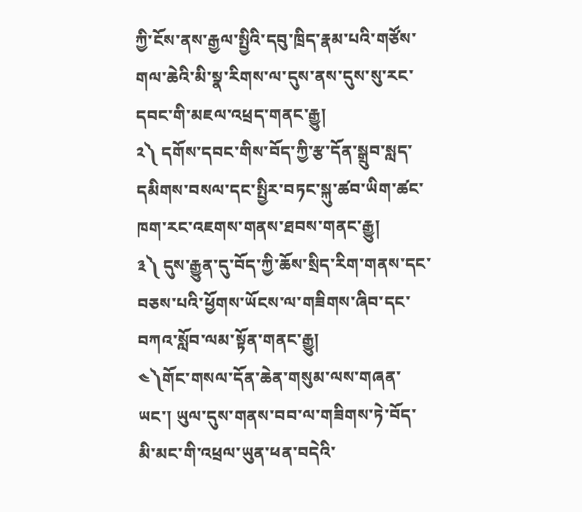ཀྱི་ངོས་ནས་རྒྱལ་སྤྱིའི་དབུ་ཁྲིད་རྣམ་པའི་གཙོས་གལ་ཆེའི་མི་སྣ་རིགས་ལ་དུས་ནས་དུས་སུ་རང་དབང་གི་མཇལ་འཕྲད་གནང་རྒྱུ།
༢༽ དགོས་དབང་གིས་བོད་ཀྱི་རྩ་དོན་སྒྲུབ་སླད་དམིགས་བསལ་དང་སྤྱིར་བཏང་སྐུ་ཚབ་ཡིག་ཚང་ཁག་རང་འཇགས་གནས་ཐབས་གནང་རྒྱུ།
༣༽ དུས་རྒྱུན་དུ་བོད་ཀྱི་ཆོས་སྲིད་རིག་གནས་དང་བཅས་པའི་ཕྱོགས་ཡོངས་ལ་གཟིགས་ཞིབ་དང་བཀའ་སློབ་ལམ་སྟོན་གནང་རྒྱུ།
༤༽གོང་གསལ་དོན་ཆེན་གསུམ་ལས་གཞན་ཡང་། ཡུལ་དུས་གནས་བབ་ལ་གཟིགས་ཏེ་བོད་མི་མང་གི་འཕྲལ་ཡུན་ཕན་བདེའི་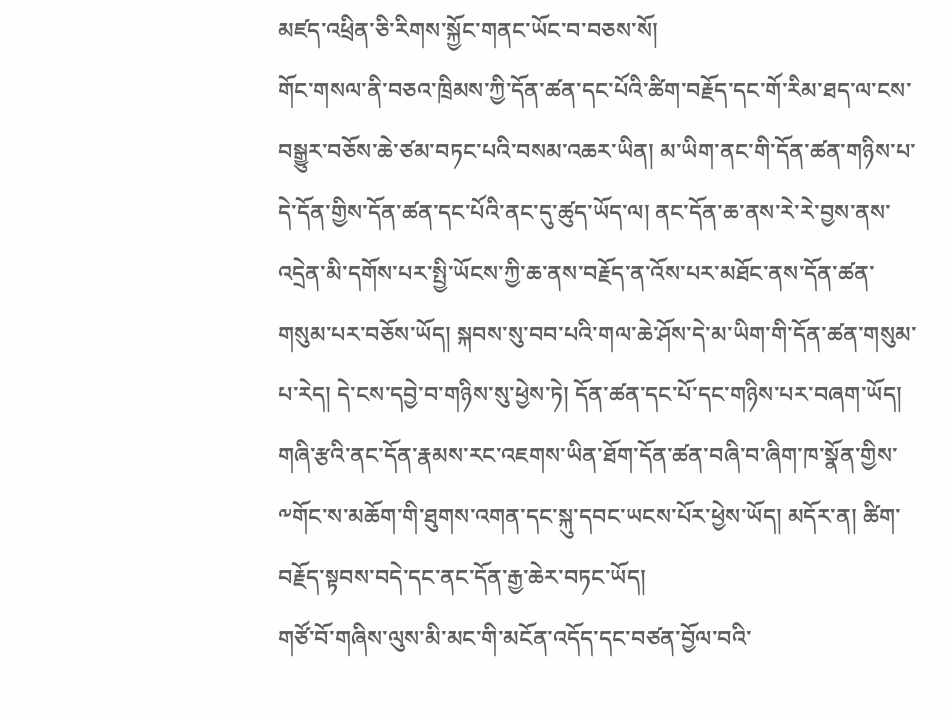མཛད་འཕྲིན་ཅི་རིགས་སྐྱོང་གནང་ཡོང་བ་བཅས་སོ།
གོང་གསལ་ནི་བཅའ་ཁྲིམས་ཀྱི་དོན་ཚན་དང་པོའི་ཚིག་བརྗོད་དང་གོ་རིམ་ཐད་ལ་ངས་བསྒྱུར་བཅོས་ཆེ་ཙམ་བཏང་པའི་བསམ་འཆར་ཡིན། མ་ཡིག་ནང་གི་དོན་ཚན་གཉིས་པ་དེ་དོན་གྱིས་དོན་ཚན་དང་པོའི་ནང་དུ་ཚུད་ཡོད་ལ། ནང་དོན་ཆ་ནས་རེ་རེ་བྱས་ནས་འདྲེན་མི་དགོས་པར་སྤྱི་ཡོངས་ཀྱི་ཆ་ནས་བརྗོད་ན་འོས་པར་མཐོང་ནས་དོན་ཚན་གསུམ་པར་བཅོས་ཡོད། སྐབས་སུ་བབ་པའི་གལ་ཆེ་ཤོས་དེ་མ་ཡིག་གི་དོན་ཚན་གསུམ་པ་རེད། དེ་ངས་དབྱེ་བ་གཉིས་སུ་ཕྱེས་ཏེ། དོན་ཚན་དང་པོ་དང་གཉིས་པར་བཞག་ཡོད། གཞི་རྩའི་ནང་དོན་རྣམས་རང་འཇགས་ཡིན་ཐོག་དོན་ཚན་བཞི་བ་ཞིག་ཁ་སྣོན་གྱིས་༸གོང་ས་མཆོག་གི་ཐུགས་འགན་དང་སྐུ་དབང་ཡངས་པོར་ཕྱེས་ཡོད། མདོར་ན། ཚིག་བརྗོད་སྟབས་བདེ་དང་ནང་དོན་རྒྱ་ཆེར་བཏང་ཡོད།
གཙོ་བོ་གཞིས་ལུས་མི་མང་གི་མངོན་འདོད་དང་བཙན་བྱོལ་བའི་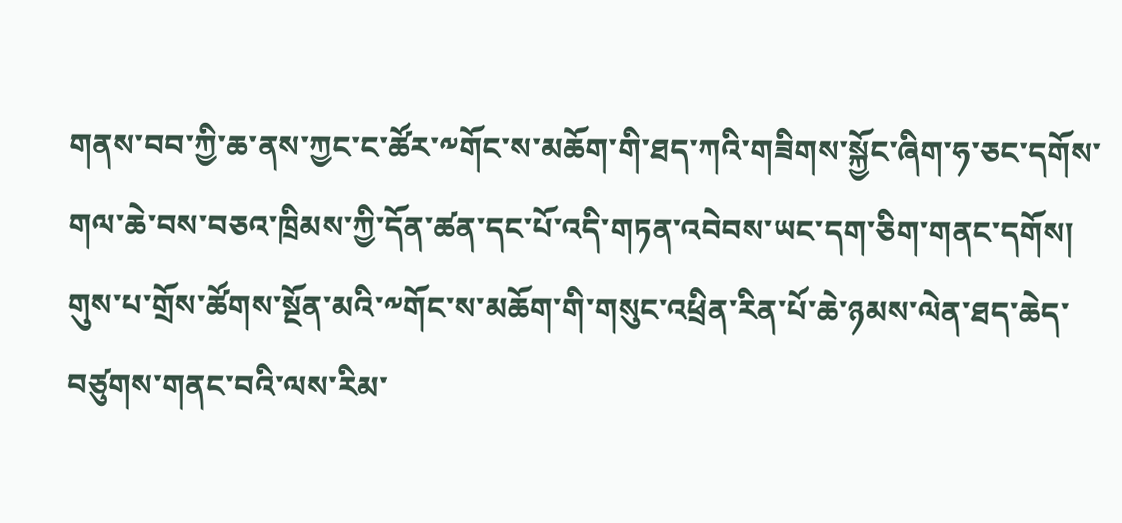གནས་བབ་ཀྱི་ཆ་ནས་ཀྱང་ང་ཚོར་༸གོང་ས་མཆོག་གི་ཐད་ཀའི་གཟིགས་སྐྱོང་ཞིག་ཧ་ཅང་དགོས་གལ་ཆེ་བས་བཅའ་ཁྲིམས་ཀྱི་དོན་ཚན་དང་པོ་འདི་གཏན་འབེབས་ཡང་དག་ཅིག་གནང་དགོས།
གུས་པ་གྲོས་ཚོགས་སྔོན་མའི་༸གོང་ས་མཆོག་གི་གསུང་འཕྲིན་རིན་པོ་ཆེ་ཉམས་ལེན་ཐད་ཆེད་བཙུགས་གནང་བའི་ལས་རིམ་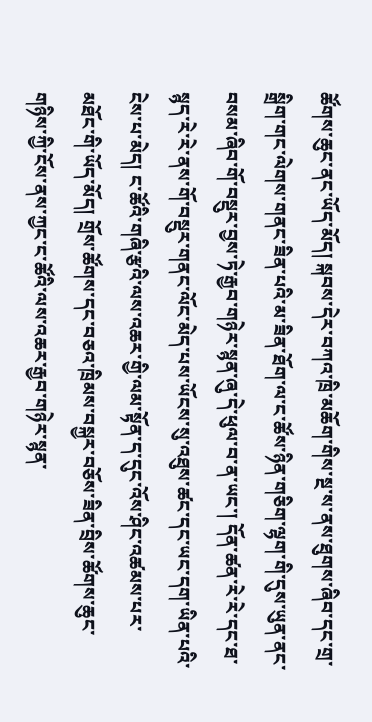ཚོགས་ཆུང་ནང་ཡོད་མོད། སྐབས་དེར་བཀའ་ཁྲི་མཆོག་གིས་སྔ་ས་ནས་ཐུགས་ཞིབ་དང་གྲ་སྒྲིག་གང་ལེགས་གནང་ཟིན་པའི་མ་ཟིན་ཐོག་ལ་ང་ཚོས་ཉིན་གཅིག་ལྷག་གི་དུས་ཡུན་ནང་བསམ་ཞིབ་གོ་བསྡུར་བྱས་ཏེ་རྒྱབ་གཉེར་སྙན་ཞུ་དེ་ཕུལ་བ་ན་ཡང་། དོན་ཚན་རེ་རེ་དང་ཐ་སྙད་རེ་རེ་ནས་གོ་བསྡུར་གནང་ལོང་མེད་པས་ཡོངས་སུ་འཐུས་ཚང་དང་ཡང་དག་ཡིན་པའི་ངེས་པ་མེད། ང་ཚོའི་གཞི་རྩའི་ལས་འཆར་གྱི་ལམ་སྟོན་ད་དུང་འོས་ཤིང་འཚམས་པར་མཐོང་གི་ཡོད་མོད། གྲོས་ཚོགས་དང་བཅའ་ཁྲིམས་བསྐྱར་བཅོས་ཟིན་བྲིས་ཚོགས་ཆུང་གཉིས་ཀྱི་ངོས་ནས་ཀྱང་ང་ཚོའི་ལས་འཆར་རྒྱབ་གཉེར་སྙན་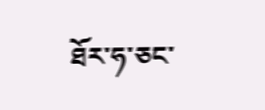ཐོར་ཧ་ཅང་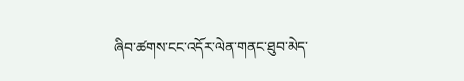ཞིབ་ཚགས་ངང་འདོར་ལེན་གནང་ཐུབ་མེད་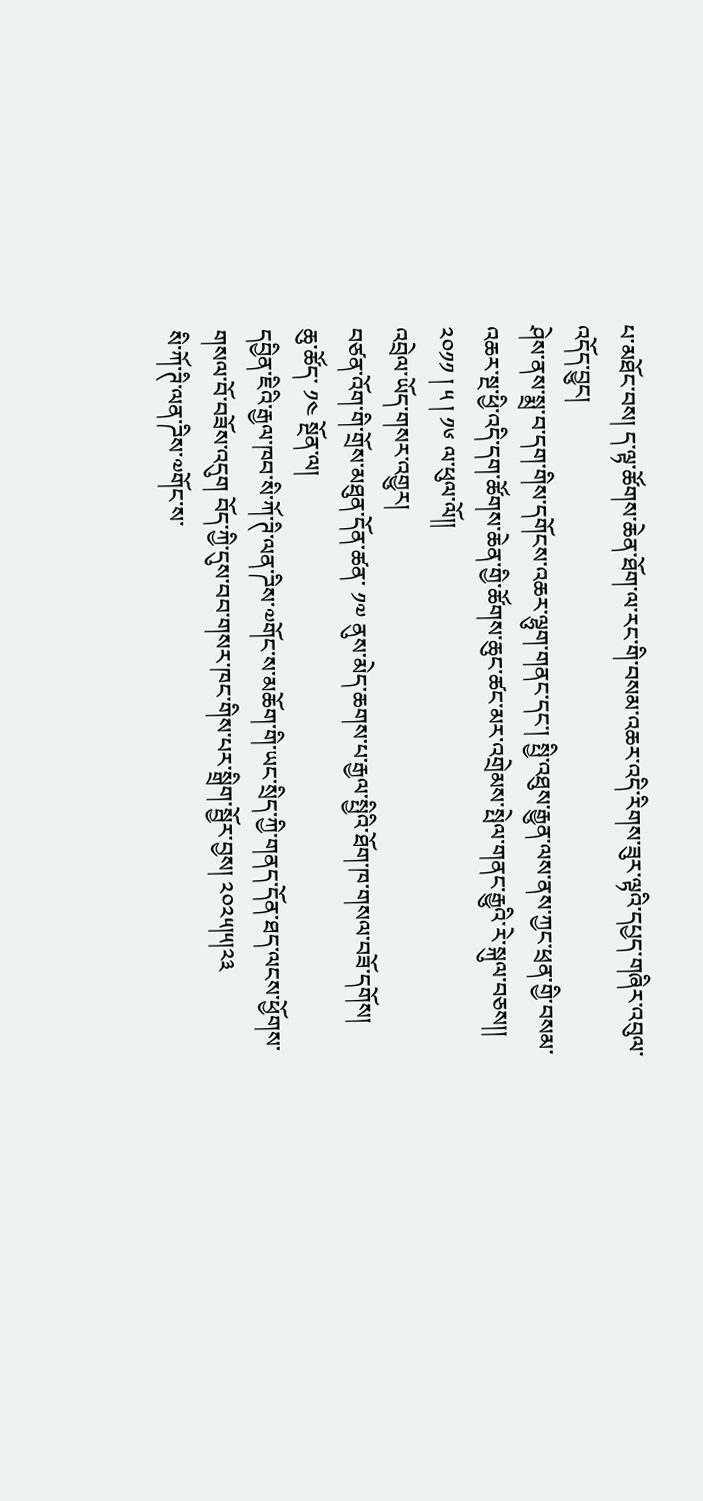པ་མཐོང་བས། ད་ལྟ་ཚོགས་ཆེན་ཐོག་ལ་རང་གི་བསམ་འཆར་འདི་རིགས་ཟུར་ལྟའི་དཔྱད་གཞིར་འབུལ་འདོད་བྱུང།
ཤེས་ནས་སྨྲ་བ་དག་གིས་དགོངས་འཆར་ལྷུག་གནང་དང་། སྤྱི་འཐུས་རྒྱུན་ལས་ནས་ཀྱང་ཕྲན་གྱི་བསམ་འཆར་སྔ་ཕྱི་འདི་དག་ཚོགས་ཆེན་གྱི་ཚོགས་ཆུང་ཚང་མར་འགྲེམས་སྤེལ་གནང་རྒྱུའི་རེ་སྐུལ་བཅས།།
༢༠༡༡ ། ༥ ། ༡༦ ལ་ཕུལ་ལོ།།
འབྲེལ་ཡོད་གསར་འགྱུར།
བཙན་འོག་གི་གྲོས་མཐུན་དོན་ཚན་ ༡༧ ནུས་མེད་ཆགས་པ་རྒྱལ་སྤྱིའི་ཐོག་ཁ་གསལ་བཟོ་དགོས།
ཆུ་ཚོད་ ༡༤ སྔོན་ལ།
དབྱིན་ཇིའི་རྒྱལ་ཁབ་སི་ཀོ་ཊི་ལན་ཌིས་༧གོང་ས་མཆོག་གི་ཡང་སྲིད་ཀྱི་གནད་དོན་ཐད་ལངས་ཕྱོགས་གསལ་བོ་བཟོས་འདུག བོད་ཀྱི་དུས་བབ་གསར་ཁང་གིས་པར་སྒྲིག་སྦྱོར་བྱས། ༢༠༢༥།༥།༢༣
སི་ཀོ་ཊི་ལན་ཌིས་༧གོང་ས་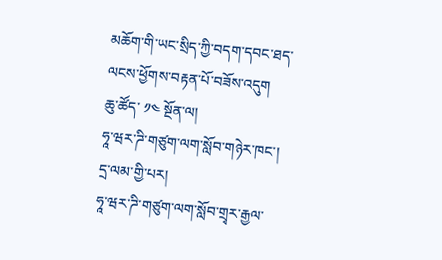མཆོག་གི་ཡང་སྲིད་ཀྱི་བདག་དབང་ཐད་ལངས་ཕྱོགས་བརྟན་པོ་བཟོས་འདུག
ཆུ་ཚོད་ ༡༤ སྔོན་ལ།
ཧཱ་ཝར་ཌི་གཙུག་ལག་སློབ་གཉེར་ཁང་། དྲ་ལམ་གྱི་པར།
ཧཱ་ཝར་ཌི་གཙུག་ལག་སློབ་གྲྭར་རྒྱལ་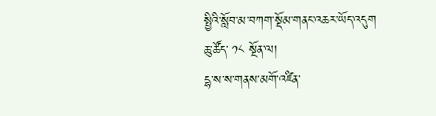སྤྱིའི་སློབ་མ་བཀག་སྡོམ་གནང་འཆར་ཡོད་འདུག
ཆུ་ཚོད་ ༡༨ སྔོན་ལ།
དྷ་ས་ས་གནས་མགོ་འཛིན་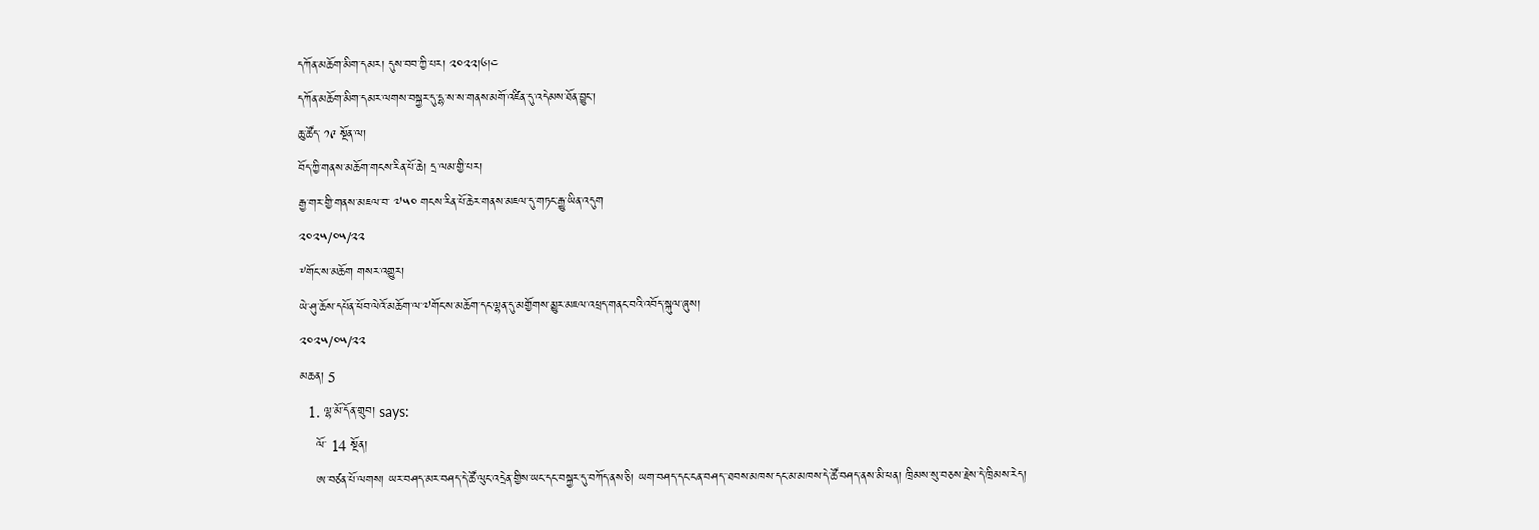དཀོན་མཆོག་མིག་དམར། དུས་བབ་ཀྱི་པར། ༢༠༢༢།༦།༤
དཀོན་མཆོག་མིག་དམར་ལགས་བསྐྱར་དུ་དྷ་ས་ས་གནས་མགོ་འཛིན་དུ་འདེམས་ཐོན་བྱུང་།
ཆུ་ཚོད་ ༡༩ སྔོན་ལ།
བོད་ཀྱི་གནས་མཆོག་གངས་རིན་པོ་ཆེ། དྲ་ལམ་གྱི་པར།
རྒྱ་གར་གྱི་གནས་མཇལ་བ་ ༧༥༠ གངས་རིན་པོ་ཆེར་གནས་མཇལ་དུ་གཏང་རྒྱུ་ཡིན་འདུག
༢༠༢༥/༠༥/༢༢
༸གོང་ས་མཆོག གསར་འགྱུར།
ཡེ་ཤུ་ཆོས་དཔོན་ཕོབ་ལེའོ་མཆོག་ལ་༧གོང་ས་མཆོག་དང་ལྷན་དུ་མགྱོགས་མྱུར་མཇལ་འཕྲད་གནང་བའི་འབོད་སྐུལ་ཞུས།
༢༠༢༥/༠༥/༢༢
མཆན། 5
  1. ལྷ་མོ་དོན་གྲུབ། says:
    ལོ་ 14 སྔོན།
    ཨ་བཙན་པོ་ལགས། ཡར་བཤད་མར་བཤད་དེ་ཚོ་ལུང་འདྲེན་གྱིས་ཡང་དང་བསྐྱར་དུ་བཀོད་ནས་ཅི། ཡག་བཤད་དང་ངན་བཤད་་ཐབས་མཁས་དང་མ་མཁས་དེ་ཚོ་བཤད་ནས་མི་ཕན། ཁྲིམས་སུ་བཅས་རྗེས་དེ་ཁྲིམས་རེད།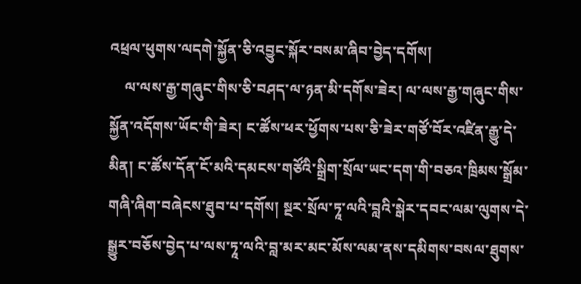འཕྲལ་ཕུགས་ལདགེ་སྐྱོན་ཅི་འབྱུང་སྐོར་བསམ་ཞིབ་བྱེད་དགོས།
    ལ་ལས་རྒྱ་གཞུང་གིས་ཅི་བཤད་ལ་ཉན་མི་དགོས་ཟེར། ལ་ལས་རྒྱ་གཞུང་གིས་སྐྱོན་འདོགས་ཡོང་གི་ཟེར། ང་ཚོས་ཕར་ཕྱོགས་པས་ཅི་ཟེར་གཙོ་བོར་འཛིན་རྒྱུ་དེ་མིན། ང་ཚོས་དོན་ངོ་མའི་དམངས་གཙོའི་སྒྲིག་སྲོལ་ཡང་དག་གི་བཅའ་ཁྲིམས་སྒྲོམ་གཞི་ཞིག་བཞེངས་ཐུབ་པ་དགོས། སྔར་སྲོལ་ཏཱ་ལའི་བླའི་སྒེར་དབང་ལམ་ལུགས་དེ་སྒྱུར་བཅོས་བྱེད་པ་ལས་ཏཱ་ལའི་བླ་མར་མང་མོས་ལམ་ནས་དམིགས་བསལ་ཐུགས་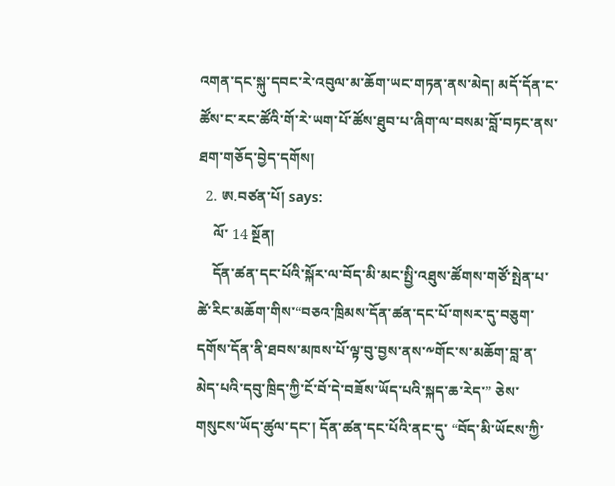འགན་དང་སྐུ་དབང་རེ་འབུལ་མ་ཆོག་ཡང་གཏན་ནས་མེད། མདོ་དོན་ང་ཚོས་ང་རང་ཚོའི་གོ་རེ་ཡག་པོ་ཚོས་ཐུབ་པ་ཞིག་ལ་བསམ་བློ་བཏང་ནས་ཐག་གཅོད་བྱེད་དགོས།
  2. ཨ.བཙན་པོ། says:
    ལོ་ 14 སྔོན།
    དོན་ཚན་དང་པོའི་སྐོར་ལ་བོད་མི་མང་སྤྱི་འཐུས་ཚོགས་གཙོ་སྤེན་པ་ཚེ་རིང་མཆོག་གིས་“བཅའ་ཁྲིམས་དོན་ཚན་དང་པོ་གསར་དུ་བཅུག་དགོས་དོན་ནི་ཐབས་མཁས་པོ་ལྟ་བུ་བྱས་ནས་༸གོང་ས་མཆོག་བླ་ན་མེད་པའི་དབུ་ཁྲིད་ཀྱི་ངོ་བོ་དེ་བཟོས་ཡོད་པའི་སྐད་ཆ་རེད་” ཅེས་གསུངས་ཡོད་ཚུལ་དང་། དོན་ཚན་དང་པོའི་ནང་དུ་ “བོད་མི་ཡོངས་ཀྱི་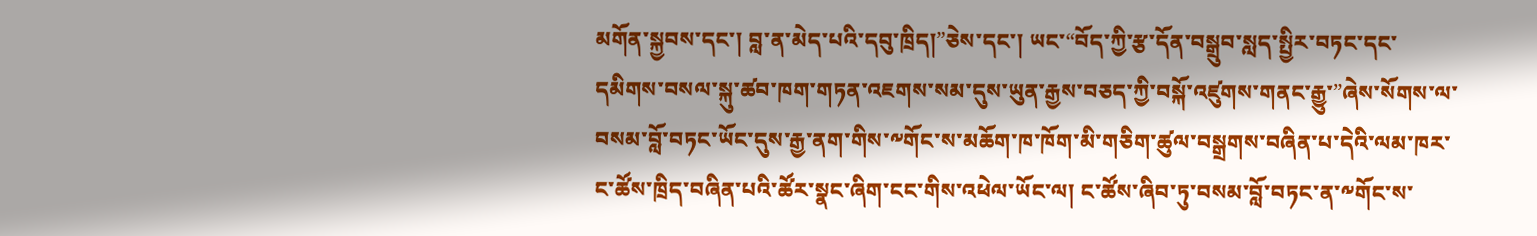མགོན་སྐྱབས་དང་། བླ་ན་མེད་པའི་དབུ་ཁྲིད།”ཅེས་དང་། ཡང་“བོད་ཀྱི་རྩ་དོན་བསྒྲུབ་སླད་སྤྱིར་བཏང་དང་དམིགས་བསལ་སྐུ་ཚབ་ཁག་གཏན་འཇགས་སམ་དུས་ཡུན་རྒྱས་བཅད་ཀྱི་བསྐོ་འཛུགས་གནང་རྒྱུ་”ཞེས་སོགས་ལ་བསམ་བློ་བཏང་ཡོང་དུས་རྒྱ་ནག་གིས་༸གོང་ས་མཆོག་ཁ་ཁོག་མི་གཅིག་ཚུལ་བསྒྲགས་བཞིན་པ་དེའི་ལམ་ཁར་ང་ཚོས་ཁྲིད་བཞིན་པའི་ཚོར་སྣང་ཞིག་ངང་གིས་འཕེལ་ཡོང་ལ། ང་ཚོས་ཞིབ་ཏུ་བསམ་བློ་བཏང་ན་༸གོང་ས་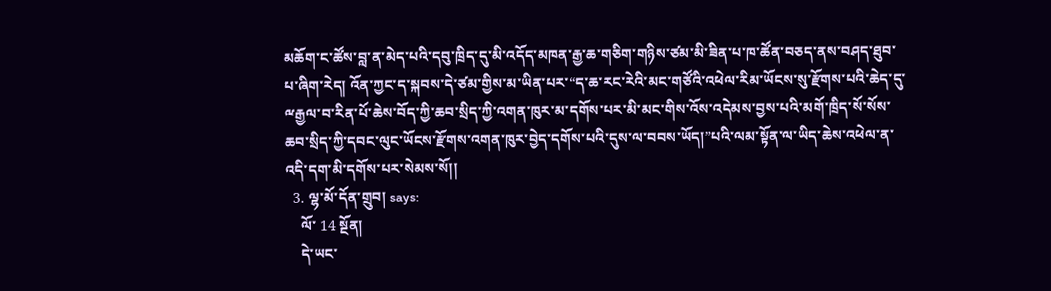མཆོག་ང་ཚོས་བླ་ན་མེད་པའི་དབུ་ཁྲིད་དུ་མི་འདོད་མཁན་རྒྱ་ཆ་གཅིག་གཉིས་ཙམ་མི་ཟིན་པ་ཁ་ཚོན་བཅད་ནས་བཤད་ཐུབ་པ་ཞིག་རེད། འོན་ཀྱང་ད་སྐབས་དེ་ཙམ་གྱིས་མ་ཡིན་པར་“ད་ཆ་རང་རེའི་མང་གཙོའི་འཕེལ་རིམ་ཡོངས་སུ་རྫོགས་པའི་ཆེད་དུ་ྋརྒྱལ་བ་རིན་པོ་ཆེས་བོད་ཀྱི་ཆབ་སྲིད་ཀྱི་འགན་ཁུར་མ་དགོས་པར་མི་མང་གིས་འོས་འདེམས་བྱས་པའི་མགོ་ཁྲིད་སོ་སོས་ཆབ་སྲིད་ཀྱི་དབང་ལུང་ཡོངས་རྫོགས་འགན་ཁུར་བྱེད་དགོས་པའི་དུས་ལ་བབས་ཡོད།”པའི་ལམ་སྟོན་ལ་ཡིད་ཆེས་འཕེལ་ན་འདི་དག་མི་དགོས་པར་སེམས་སོ།།
  3. ལྷ་མོ་དོན་གྲུབ། says:
    ལོ་ 14 སྔོན།
    དེ་ཡང་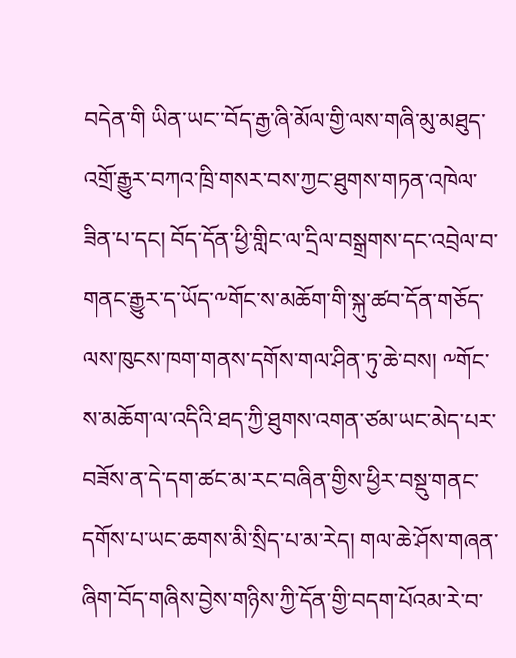བདེན་གི ཡིན་ཡང་་བོད་རྒྱ་ཞི་མོལ་གྱི་ལས་གཞི་མུ་མཐུད་འགྲོ་རྒྱུར་བཀའ་ཁྲི་གསར་བས་ཀྱང་ཐུགས་གཏན་འཁེལ་ཟིན་པ་དང། བོད་དོན་ཕྱི་གླིང་ལ་དྲིལ་བསྒྲགས་དང་འབྲེལ་བ་གནང་རྒྱུར་ད་ཡོད་༸གོང་ས་མཆོག་གི་སྐུ་ཚབ་དོན་གཅོད་ལས་ཁུངས་ཁག་གནས་དགོས་གལ་ཤིན་ཏུ་ཆེ་བས། ༸གོང་ས་མཆོག་ལ་འདིའི་ཐད་ཀྱི་ཐུགས་འགན་ཙམ་ཡང་མེད་པར་བཟོས་ན་དེ་དག་ཚང་མ་རང་བཞིན་གྱིས་ཕྱིར་བསྡུ་གནང་དགོས་པ་ཡང་ཆགས་མི་སྲིད་པ་མ་རེད། གལ་ཆེ་ཤོས་གཞན་ཞིག་བོད་གཞིས་བྱེས་གཉིས་ཀྱི་དོན་གྱི་བདག་པོའམ་རེ་བ་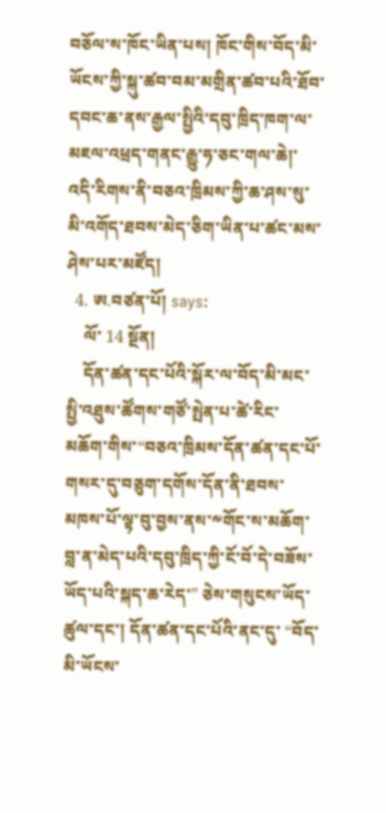བཅོལ་ས་ཁོང་ཡིན་པས། ཁོང་གིས་བོད་མི་ཡོངས་ཀྱི་སྐུ་ཚབ་བམ་མགྲིན་ཚབ་པའི་ཐོབ་དབང་ཆ་ནས་རྒྱལ་སྤྱིའི་དབུ་ཁྲིད་ཁག་ལ་མཇལ་འཕྲད་གནང་རྒྱུ་ཧ་ཅང་གལ་ཆེ།་འདི་རིགས་ནི་བཅའ་ཁྲིམས་ཀྱི་ཆ་ཤས་སུ་མི་འགོད་ཐབས་མེད་ཅིག་ཡིན་པ་ཚང་མས་ཤེས་པར་མཛོད།
  4. ཨ.བཙན་པོ། says:
    ལོ་ 14 སྔོན།
    དོན་ཚན་དང་པོའི་སྐོར་ལ་བོད་མི་མང་སྤྱི་འཐུས་ཚོགས་གཙོ་སྤེན་པ་ཚེ་རིང་མཆོག་གིས་“བཅའ་ཁྲིམས་དོན་ཚན་དང་པོ་གསར་དུ་བཅུག་དགོས་དོན་ནི་ཐབས་མཁས་པོ་ལྟ་བུ་བྱས་ནས་༸གོང་ས་མཆོག་བླ་ན་མེད་པའི་དབུ་ཁྲིད་ཀྱི་ངོ་བོ་དེ་བཟོས་ཡོད་པའི་སྐད་ཆ་རེད་” ཅེས་གསུངས་ཡོད་ཚུལ་དང་། དོན་ཚན་དང་པོའི་ནང་དུ་ “བོད་མི་ཡོངས་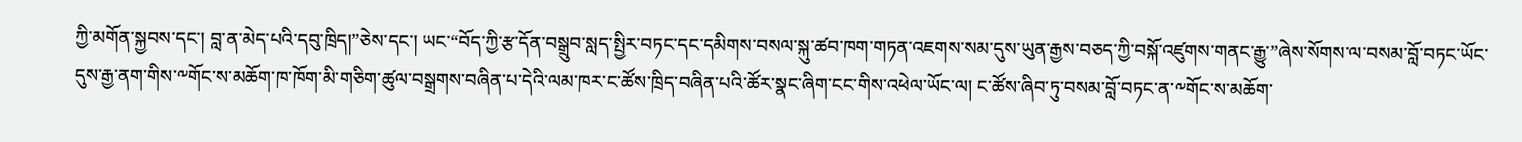ཀྱི་མགོན་སྐྱབས་དང་། བླ་ན་མེད་པའི་དབུ་ཁྲིད།”ཅེས་དང་། ཡང་“བོད་ཀྱི་རྩ་དོན་བསྒྲུབ་སླད་སྤྱིར་བཏང་དང་དམིགས་བསལ་སྐུ་ཚབ་ཁག་གཏན་འཇགས་སམ་དུས་ཡུན་རྒྱས་བཅད་ཀྱི་བསྐོ་འཛུགས་གནང་རྒྱུ་”ཞེས་སོགས་ལ་བསམ་བློ་བཏང་ཡོང་དུས་རྒྱ་ནག་གིས་༸གོང་ས་མཆོག་ཁ་ཁོག་མི་གཅིག་ཚུལ་བསྒྲགས་བཞིན་པ་དེའི་ལམ་ཁར་ང་ཚོས་ཁྲིད་བཞིན་པའི་ཚོར་སྣང་ཞིག་ངང་གིས་འཕེལ་ཡོང་ལ། ང་ཚོས་ཞིབ་ཏུ་བསམ་བློ་བཏང་ན་༸གོང་ས་མཆོག་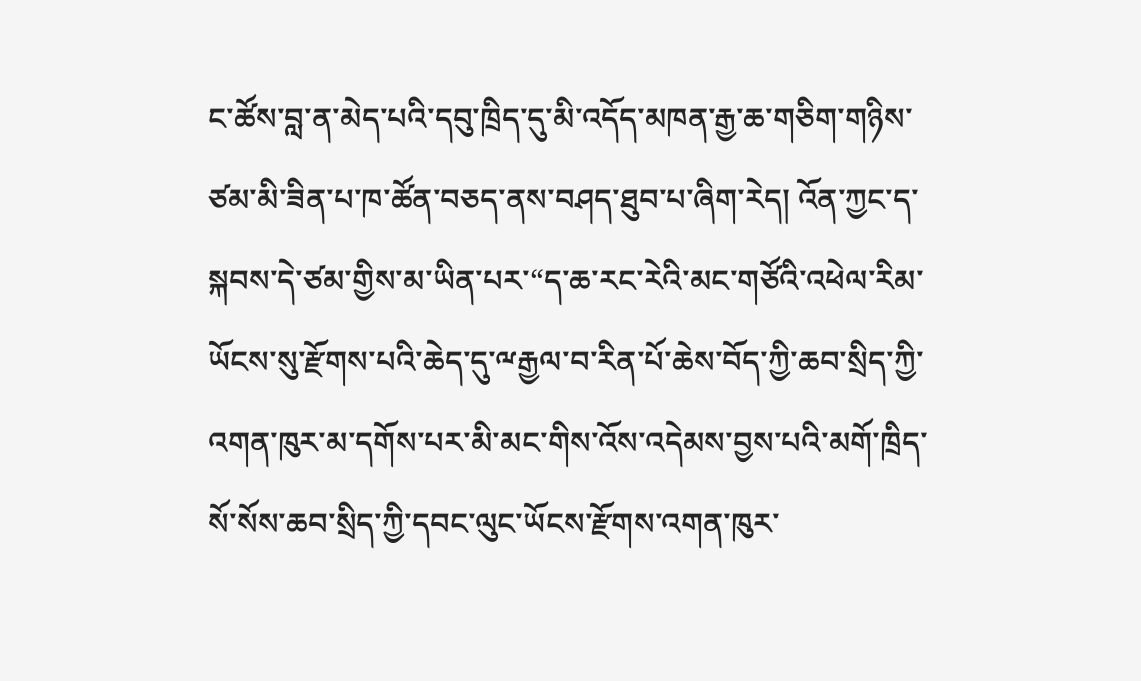ང་ཚོས་བླ་ན་མེད་པའི་དབུ་ཁྲིད་དུ་མི་འདོད་མཁན་རྒྱ་ཆ་གཅིག་གཉིས་ཙམ་མི་ཟིན་པ་ཁ་ཚོན་བཅད་ནས་བཤད་ཐུབ་པ་ཞིག་རེད། འོན་ཀྱང་ད་སྐབས་དེ་ཙམ་གྱིས་མ་ཡིན་པར་“ད་ཆ་རང་རེའི་མང་གཙོའི་འཕེལ་རིམ་ཡོངས་སུ་རྫོགས་པའི་ཆེད་དུ་ྋརྒྱལ་བ་རིན་པོ་ཆེས་བོད་ཀྱི་ཆབ་སྲིད་ཀྱི་འགན་ཁུར་མ་དགོས་པར་མི་མང་གིས་འོས་འདེམས་བྱས་པའི་མགོ་ཁྲིད་སོ་སོས་ཆབ་སྲིད་ཀྱི་དབང་ལུང་ཡོངས་རྫོགས་འགན་ཁུར་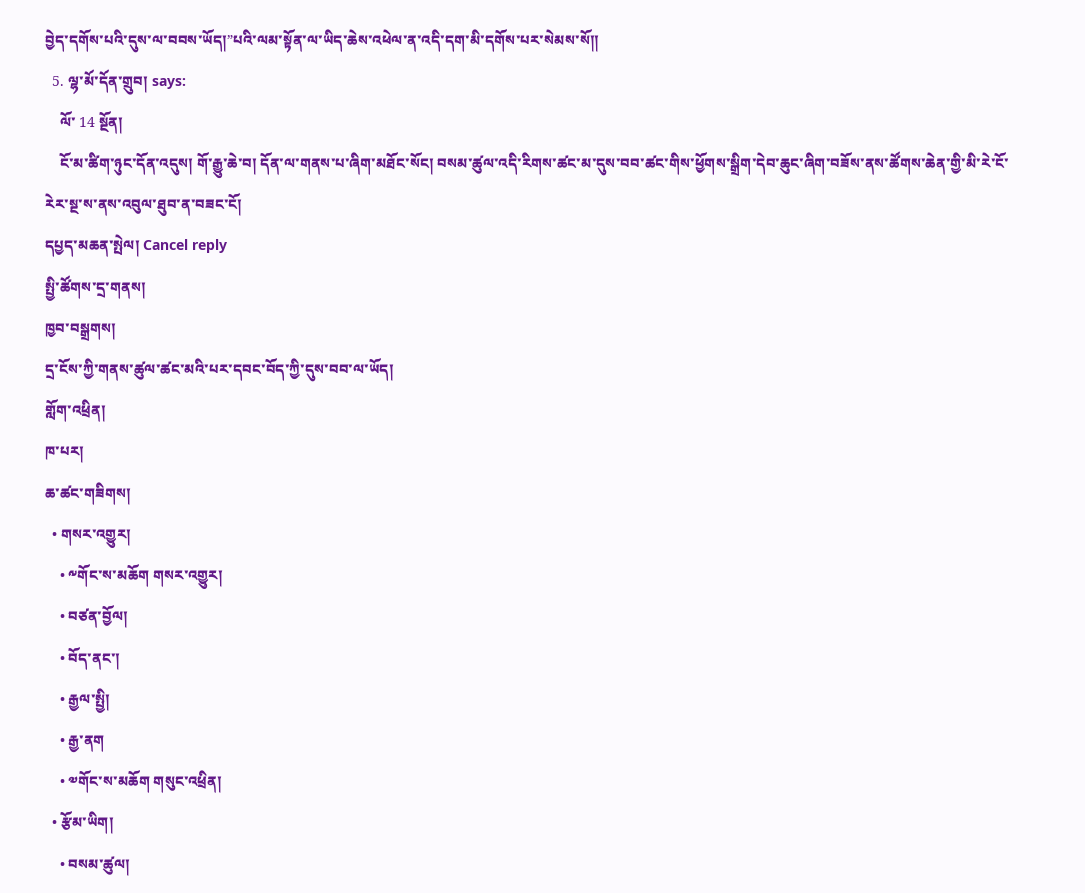བྱེད་དགོས་པའི་དུས་ལ་བབས་ཡོད།”པའི་ལམ་སྟོན་ལ་ཡིད་ཆེས་འཕེལ་ན་འདི་དག་མི་དགོས་པར་སེམས་སོ།།
  5. ལྷ་མོ་དོན་གྲུབ། says:
    ལོ་ 14 སྔོན།
    ངོ་མ་ཚིག་ཉུང་དོན་འདུས། གོ་རྒྱུ་ཆེ་བ། དོན་ལ་གནས་པ་ཞིག་མཐོང་སོང། བསམ་ཚུལ་འདི་རིགས་ཚང་མ་དུས་བབ་ཚང་གིས་ཕྱོགས་སྒྲིག་དེབ་ཆུང་ཞིག་བཟོས་ནས་ཚོགས་ཆེན་གྱི་མི་རེ་ངོ་རེར་སྔ་ས་ནས་འབུལ་ཐུབ་ན་བཟང་ངོ།
དཔྱད་མཆན་སྤེལ། Cancel reply
སྤྱི་ཚོགས་དྲ་གནས།
ཁྱབ་བསྒྲགས།
དྲ་ངོས་ཀྱི་གནས་ཚུལ་ཚང་མའི་པར་དབང་བོད་ཀྱི་དུས་བབ་ལ་ཡོད།
གློག་འཕྲིན།
ཁ་པར།
ཆ་ཚང་གཟིགས།
  • གསར་འགྱུར།
    • ༸གོང་ས་མཆོག གསར་འགྱུར།
    • བཙན་བྱོལ།
    • བོད་ནང་།
    • རྒྱལ་སྤྱི།
    • རྒྱ་ནག
    • ༧གོང་ས་མཆོག གསུང་འཕྲིན།
  • རྩོམ་ཡིག།
    • བསམ་ཚུལ།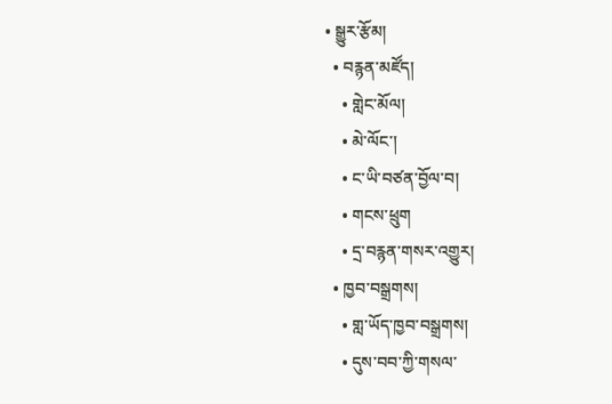• སྒྱུར་རྩོམ།
  • བརྙན་མཛོད།
    • གླེང་མོལ།
    • མེ་ལོང་།
    • ང་ཡི་བཙན་བྱོལ་བ།
    • གངས་ཕྲུག
    • དྲ་བརྙན་གསར་འགྱུར།
  • ཁྱབ་བསྒྲགས།
    • གླ་ཡོད་ཁྱབ་བསྒྲགས།
    • དུས་བབ་ཀྱི་གསལ་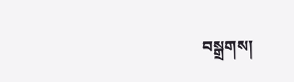བསྒྲགས།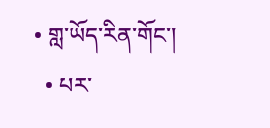• གླ་ཡོད་རིན་གོང་།
  • པར་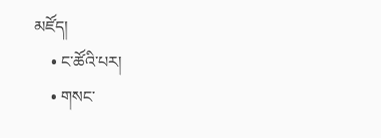མཛོད།
    • ང་ཚོའི་པར།
    • གསང་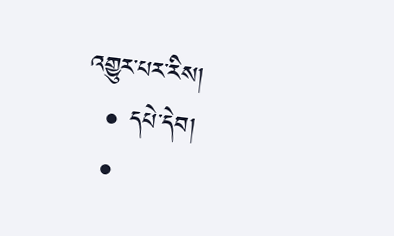འགྱུར་པར་རིས།
  • དཔེ་དེབ།
  •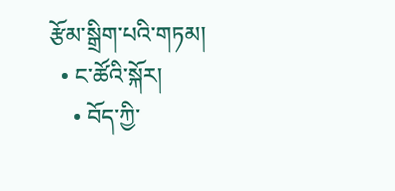རྩོམ་སྒྲིག་པའི་གཏམ།
  • ང་ཚོའི་སྐོར།
    • བོད་ཀྱི་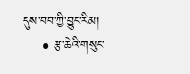དུས་བབ་ཀྱི་བྱུང་རིམ།
    • རྩ་ཆེའི་གསུང་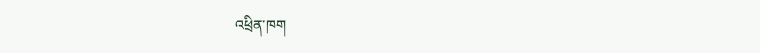འཕྲིན་ཁག